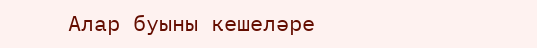Алар буыны кешеләре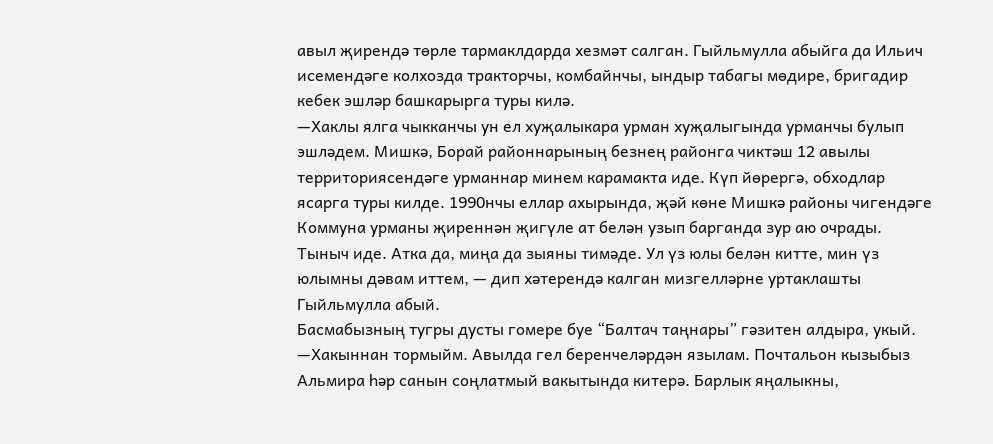авыл җирендә төрле тармаклдарда хезмәт салган. Гыйльмулла абыйга да Ильич исемендәге колхозда тракторчы, комбайнчы, ындыр табагы мөдире, бригадир кебек эшләр башкарырга туры килә.
—Хаклы ялга чыкканчы ун ел хуҗалыкара урман хуҗалыгында урманчы булып эшләдем. Мишкә, Борай районнарының безнең районга чиктәш 12 авылы территориясендәге урманнар минем карамакта иде. Күп йөрергә, обходлар ясарга туры килде. 1990нчы еллар ахырында, җәй көне Мишкә районы чигендәге Коммуна урманы җиреннән җигүле ат белән узып барганда зур аю очрады. Тыныч иде. Атка да, миңа да зыяны тимәде. Ул үз юлы белән китте, мин үз юлымны дәвам иттем, — дип хәтерендә калган мизгелләрне уртаклашты Гыйльмулла абый.
Басмабызның тугры дусты гомере буе “Балтач таңнары” гәзитен алдыра, укый.
—Хакыннан тормыйм. Авылда гел беренчеләрдән язылам. Почтальон кызыбыз Альмира һәр санын соңлатмый вакытында китерә. Барлык яңалыкны,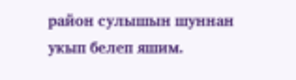район сулышын шуннан укып белеп яшим.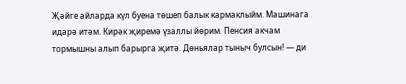Җәйге айларда күл буена төшеп балык кармаклыйм. Машинага идарә итәм. Кирәк җиремә үзаллы йөрим. Пенсия акчам тормышны алып барырга җитә. Дөньялар тыныч булсын! — ди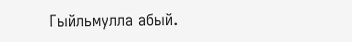Гыйльмулла абый.